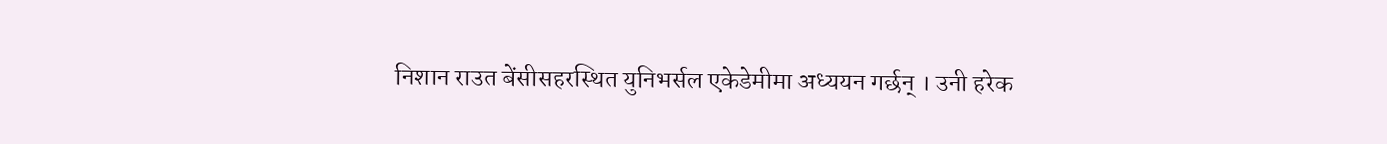निशान राउत बेंसीसहरस्थित युनिभर्सल एकेडेमीमा अध्ययन गर्छन् । उनी हरेक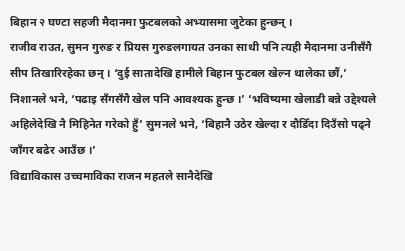बिहान २ घण्टा सहजी मैदानमा फुटबलको अभ्यासमा जुटेका हुन्छन् ।
राजीव राउत, सुमन गुरुङ र प्रियस गुरुङलगायत उनका साथी पनि त्यही मैदानमा उनीसँगै सीप तिखारिरहेका छन् । ‘दुई सातादेखि हामीले बिहान फुटबल खेल्न थालेका छौं,’ निशानले भने, ‘पढाइ सँगसँगै खेल पनि आवश्यक हुन्छ ।’ ‘भविष्यमा खेलाडी बन्ने उद्देश्यले अहिलेदेखि नै मिहिनेत गरेको हुँ’ सुमनले भने, ‘बिहानै उठेर खेल्दा र दौडिँदा दिउँसो पढ्ने जाँगर बढेर आउँछ ।’
विद्याविकास उच्चमाविका राजन महतले सानैदेखि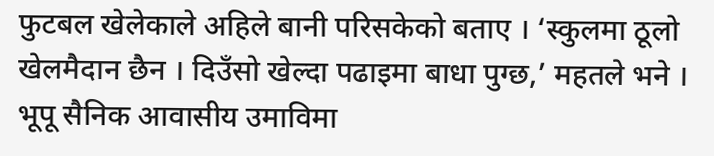फुटबल खेलेकाले अहिले बानी परिसकेको बताए । ‘स्कुलमा ठूलो खेलमैदान छैन । दिउँसो खेल्दा पढाइमा बाधा पुग्छ,’ महतले भने । भूपू सैनिक आवासीय उमाविमा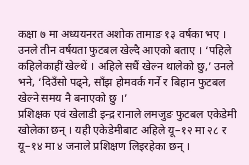कक्षा ७ मा अध्ययनरत अशोक तामाङ १३ वर्षका भए । उनले तीन वर्षयता फुटबल खेल्दै आएको बताए । ‘पहिले कहिलेकाहीं खेल्थें । अहिले सधैं खेल्न थालेको छु,’ उनले भने, ‘दिउँसो पढ्ने, साँझ होमवर्क गर्ने र बिहान फुटबल खेल्ने समय नै बनाएको छु ।’
प्रशिक्षक एवं खेलाडी इन्द्र रानाले लमजुङ फुटबल एकेडेमी खोलेका छन् । यही एकेडेमीबाट अहिले यू–१२ मा २८ र यू–१४ मा ४ जनाले प्रशिक्षण लिइरहेका छन् ।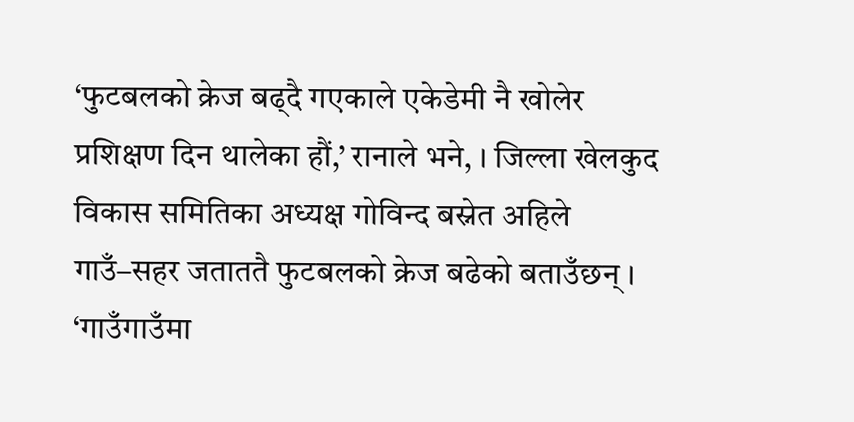‘फुटबलको क्रेज बढ्दै गएकाले एकेडेमी नै खोलेर प्रशिक्षण दिन थालेका हौं,’ रानाले भने, । जिल्ला खेलकुद विकास समितिका अध्यक्ष गोविन्द बस्नेत अहिले गाउँ–सहर जताततै फुटबलको क्रेज बढेको बताउँछन् । ‘गाउँगाउँमा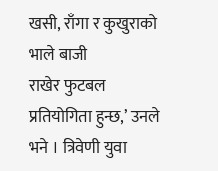खसी, राँगा र कुखुराको भाले बाजी
राखेर फुटबल प्रतियोगिता हुन्छ,’ उनले भने । त्रिवेणी युवा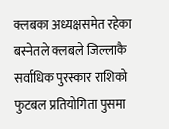क्लबका अध्यक्षसमेत रहेका बस्नेतले क्लबले जिल्लाकै सर्वाधिक पुरस्कार राशिको फुटबल प्रतियोगिता पुसमा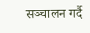सञ्चालन गर्दै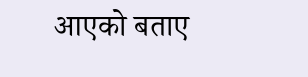आएको बताए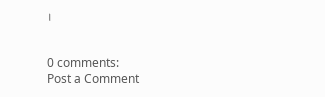।


0 comments:
Post a Comment